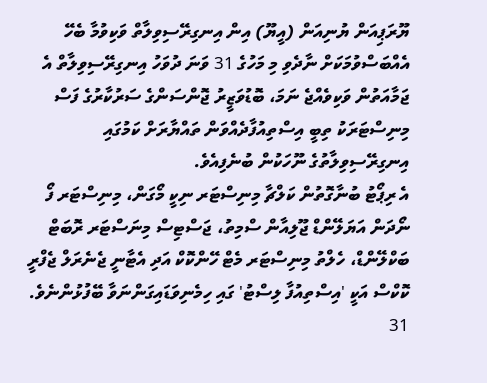ޔޫރަޕިއަން ޔުނިއަން (އީޔޫ) އިން އިނގިރޭސިވިލާތް ވަކިވުމާ ބެހޭ އެއްބަސްވުމަކަށް ނާދެވި މި މަހުގެ 31 ވަނަ ދުވަހު އިނގިރޭސިވިލާތް އެ ޖަމާއަތުން ވަކިވެއްޖެ ނަމަ، ބޮޑުވަޒީރު ޖޮންސަންގެ ސަރުކާރުގެ ފަސް މިނިސްޓަރަކު ތިބީ އިސްތިއުފާދެއްވަން ތައްޔާރަށް ކަމުގައި އިނގިރޭސިވިލާތުގެ ނޫހަކުން ބުނެފިއެވެ.
އެ ރިޕޯޓު ބުނާގޮތުން ކަލްޗާ މިނިސްޓަރ ނިކީ މޯގަން، މިނިސްޓަރ ފޯ ނޯދަން އަޔަލޭންޑް ޖޫލިއާން ސްމިތު، ޖަސްޓިސް މިނަސްޓަރ ރޮބަޓް ބަކްލޭންޑް، ހެލްތު މިނިސްޓަރ މެޓް ހޭންކޮކް އަދި އެޓާނީ ޖެނެރަލް ޖެފްރީ ކޮކްސް އަކީ 'އިސްތިއުފާ ލިސްޓު' ގައި ހިމެނިވަޑައިގަންނަވާ ބޭފުޅުންނެވެ.
31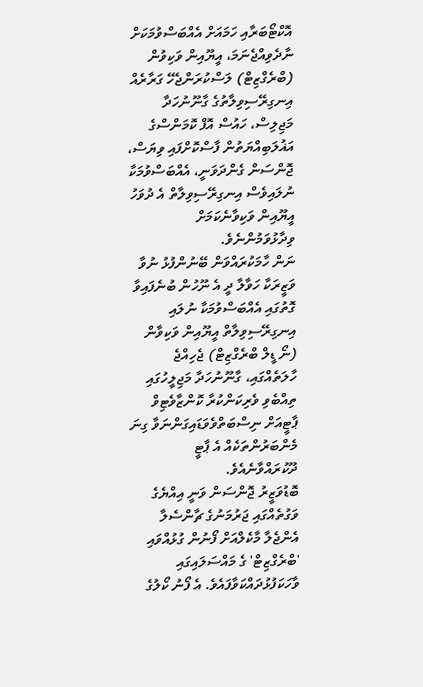އޮކްޓޯބަރާއި ހަމައަށް އެއްބަސްވުމަކަށް ނާދެވިއްޖެނަމަ، އީޔޫއިން ވަކިވުން (ބްރެގްޒިޓް) ލަސްކުރަންޖެހޭ ގަރާރެއް އިނގިރޭސިވިލާތުގެ ގާނޫނުހަދާ މަޖިލިސް، ހައުސް އޮފް ކޮމަންސްގެ އަޣުލަބިއްޔަތުން ފާސްކޮށްފައި ވިޔަސް، ޖޮންސަން ގެންދަވަނީ، އެއްބަސްވުމަކާ ނުލައިވެސް އިނގިރޭސިވިލާތް އެ ދުވަހު އީޔޫއިން ވަކިވާނެކަމަށް ވިދާޅުވަމުންނެވެ.
ނަން ހާމަކުރައްވަން ބޭނުންފުޅު ނުވާ ވަޒީރަކާ ހަވާލާ ދީ އެ ނޫހުން ބުނެފައިވާ ގޮތުގައި އެއްބަސްވުމަކާ ނުލައި އިނގިރޭސިވިލާތް އީޔޫއިން ވަކިވާން (ނޯ ޑީލް ބްރެގްޒިޓް) ޖެހިއްޖެ ހާލަތެއްގައި، ގާނޫނުހަދާ މަޖިލީހުގައި ތިއްބެވި ވެރިކަންކުރާ ކޮންޒާވެޓިވް ޕާޓީއަށް ނިސްބަތްވެވަޑައިގަންނަވާ ގިނަ މެންބަރުންތަކެއް އެ ޕާޓީ ދޫކުރައްވާނެއެވެ.
ބޮޑުވަޒީރު ޖޮންސަން ވަނީ އިއްޔެގެ ވަގުތެއްގައި ޖަރުމަނުގެ ޗާންސެލާ އެންޖެލާ މާކެލްއަށް ފޯނުން ގުޅުއްވައި 'ބްރެގްޒިޓް' ގެ މައްސަލައިގައި ވާހަކަފުޅުދައްކަވާފައެވެ. އެ ފޯނު ކޯލުގެ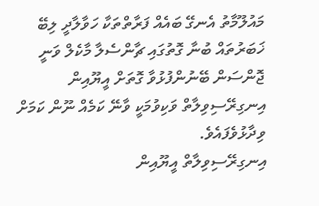މައުލޫމާތު އެނގޭ ބައެއް ފަރާތްތަކާ ހަވާލާދީ ލިބޭ ޚަބަރުތައް ބުނާ ގޮތުގައި ޗާންސެލާ މާކެލް ވަނީ ޖޮންސަން ބޭނުންފުޅުވާ ގޮތަށް އީޔޫއިން އިނގިރޭސިވިލާތް ވަކިވުމަކީ ވާނޭ ކަމެއް ނޫން ކަމަށް ވިދާޅުވެފައެވެ.
އިނގިރޭސިވިލާތް އީޔޫއިން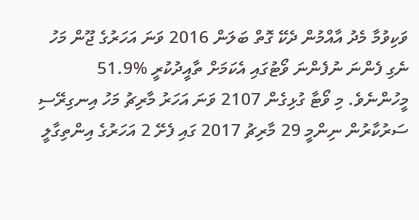ވަކިވުމާ މެދު އާއްމުން ދެކޭ ގޮތް ބަލަން 2016 ވަނަ އަހަރުގެ ޖޫން މަހު ނެގި ފެންނަ ނުފެންނަ ވޯޓުގައި އެކަމަށް ތާއީދުކުރީ %51.9 މީހުންނެވެ. މި ވޯޓާ ގުޅިގެން 2107 ވަނަ އަހަރު މާރިޗު މަހު އިނގިރޭސި ސަރުކާރުން ނިންމީ 29 މާރިޗު 2017 ގައި ފެށޭ 2 އަހަރުގެ އިންތިގާލީ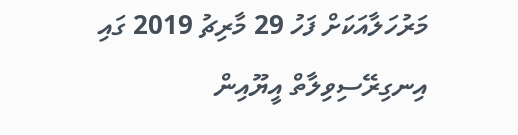މަރުހަލާއަކަށް ފަހު 29 މާރިޗު 2019 ގައި އިނގިރޭސިވިލާތް އީޔޫއިން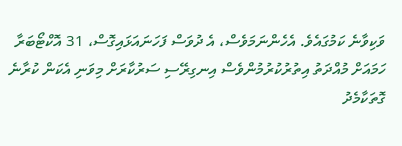ވަކިވާނެ ކަމުގައެވެ. އެހެންނަމަވެސް، އެ ދުވަސް ފަހަނައަޅައިގޮސް، 31 އޮކްޓޯބަރާ ހަމައަށް މުއްދަތު އިތުރުކުރުމުންވެސް އިނގިރޭސި ސަރުކާރަށް މިވަނި އެކަން ކުރާނެ ގޮތަކާމެދު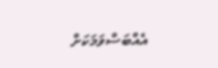އެއްބަސްވަމަކަށް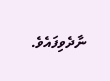ނާދެވިފައެވެ.